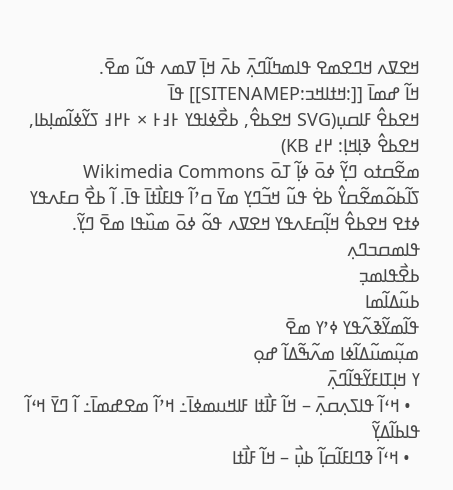ߞߐߜߍ ߞߣߐߘߐ ߟߊߘߤߊ߬ߣߍ߲߫ ߕߍ߫ ߞߊ߲߫ ߜߘߍ ߟߎ߬ ߘߐ߫.
ߞߊ߬ ߝߘߊ߫ [[:ߞߙߊߞߏ:SITENAMEP]] ߟߊ߫
ߞߐߕߐ߮ ߓߊߛߎ߲(SVG ߞߐߕߐ߮, ߕߐ߯ߦߊߟߌ ߅߃߅ × ߅߂߃ ߖߌ߬ߦߊ߬ߘߊ߲ߕߊ, ߞߐߕߐ߮ ߢߊ߲ߞߊ߲: ߂߄ KB)
ߘߐ߬ߛߙߋ ߣߌ߲߬ ߦߋ߫ ߦߊ߲߬ ߠߋ߫ Wikimedia Commons ߖߊ߬ߕߋ߬ߘߐ߬ߛߌ߮ ߕߐ߭ ߟߎ߬ ߞߏ߬ߣߌ߲ ߘߌ߫ ߛߴߊ߬ ߟߊߓߊ߯ߙߊ߫ ߟߊ߫. ߊ߬ ߕߐ߯ ߛߓߍߟߌ ߦߙߐ ߞߐߕߐ߮ ߞߊ߲߬ߛߓߍߟߌ ߞߐߜߍ ߟߋ߬ ߦߋ߫ ߘߎ߰ߟߊ ߘߐ߫ ߣߌ߲߬.
ߟߊߘߛߏߣߍ߲
ߕߐ߯ߟߊߘߏ߲
ߕߎ߬ߡߊ߬ߘߊ
ߟߊ߬ߘߌ߬ߢߍ߬ߟߌ ߦߴߌ ߘߐ߫
ߘߎ߲߬ߘߎ߬ߡߊ߬ߦߊ ߘߍ߬ߒ߬ߡߊ߬ ߝߋ߲
ߌ ߞߊ߲ߠߊߓߌ߬ߟߊ߬ߣߍ߲߫
  • ߞߵߊ߬ ߟߊߖߍ߲ߛߍ߲߫ – ߞߊ߬ ߓߊ߯ߙߊ ߓߊߞߎߘߦߊ߫߸ ߞߴߊ߬ ߘߐߝߘߊ߫߸ ߊ߬ ߣߌ߫ ߞߵߊ߬ ߟߊߕߊ߬ߡߌ߲߬
  • ߞߵߊ߬ ߢߣߊߓߊ߬ߛߊ߲߬ ߕߎ߲߯ – ߞߊ߬ ߓߊ߯ߙߊ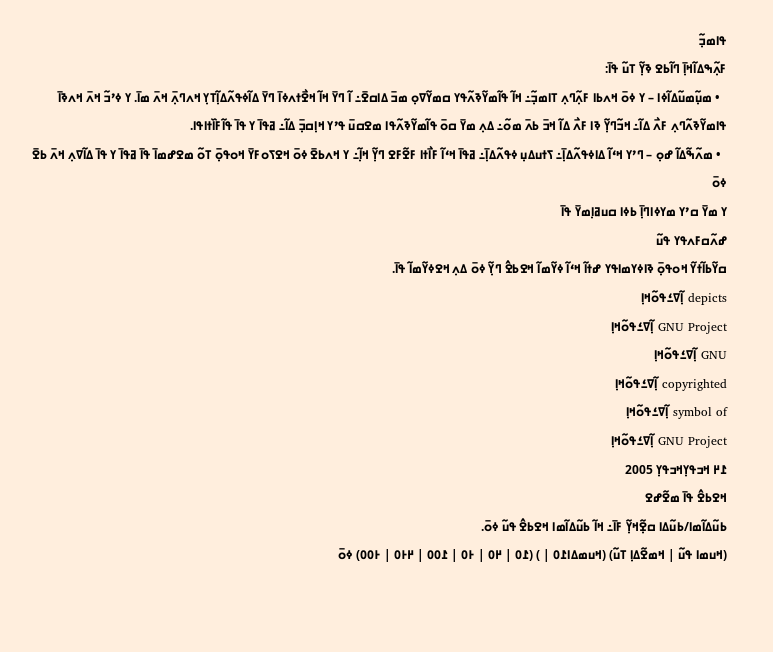ߟߊߘߏ߲߬
ߓߍ߲߬ߒߡߊ߬ߞߊ߲߫ ߣߊ߬ߕߐ ߢߌ߲߬ ߠߎ߬ ߟߊ߫:
  • ߘߎ߲߬ߘߎ߬ߡߊ߬ߦߊ – ߌ ߦߋ߫ ߞߍߕߊ ߓߍ߲߬ߣߍ߲ ߠߊߘߏ߲߬߸ ߞߊ߬ ߟߊ߬ߘߌ߬ߢߍ߬ߟߌ ߛߘߌ߬ߜߋ߲ ߘߏ߫ ߡߊߛߐ߫߸ ߊ߬ ߣߌ߫ ߞߊ߬ ߞߐ߯ߙߍߦߊ߫ ߣߌ߫ ߡߊ߬ߦߟߍ߬ߡߊ߲߬ߠߌ߲ ߞߍߣߍ߲߫ ߞߍ߫ ߘߊ߫. ߌ ߦߴߏ߬ ߞߍ߫ ߞߍߢߊ߫ ߟߊߘߌ߬ߢߍ߬ߣߍ߲ ߓߍ߯ ߡߊ߬߸ ߞߏ߬ߣߌ߲߬ ߢߊ ߓߍ߯ ߡߊ߬ ߞߏ߫ ߕߍ߫ ߘߋ߬߸ ߡߍ߲ ߘߌ߫ ߛߋ߫ ߟߊ߬ߘߌ߬ߢߍ߬ߟߊ ߘߐߛߎ߫ ߟߴߌ ߞߊ߲ߛߏ߲߫ ߡߊ߬߸ ߥߟߊ߫ ߌ ߟߊ߫ ߟߊ߬ߓߊ߰ߙߊߟߊ.
  • ߘߍ߬ߒ߬ߡߊ߬ ߝߋ߲ – ߣߴߌ ߞߵߊ߬ ߡߊߦߟߍ߬ߡߊ߲߫߸ ߖߙߎߡߎ߲ ߦߟߍ߬ߡߊ߲߫߸ ߥߟߊ߫ ߞߵߊ߬ ߓߊ߯ߙߊ ߓߐ߬ߓߐ ߣߌ߲߬ ߞߊ߲߬߸ ߌ ߞߍߕߐ߫ ߦߋ߫ ߞߐߖߋߓߌ߫ ߞߋߟߋ߲߫ ߠߋ߬ ߘߐߝߘߊ߫ ߟߊ߫ ߥߟߊ߫ ߌ ߟߊ߫ ߡߊ߬ߜߍ߲ ߞߍ߫ ߕߐ߫ ߦߋ߫
ߌ ߘߌ߫ ߛߴߌ ߘߌߦߊߣߊ߲߫ ߕߦߊ ߛߎߥߊ߲ߘߌ߫ ߟߊ߫
ߝߍ߬ߛߓߍߟߌ ߟߎ߬
ߛߌ߬ߕߊ߬ߙߌ߬ ߞߋߟߋ߲߫ ߢߊߦߌߘߊߟߌ ߝߙߊ߬ ߞߵߊ߬ ߦߌ߬ߘߊ߬ ߞߐߕߐ߮ ߣߌ߲߬ ߦߋ߫ ߡߍ߲ ߞߐߦߌ߬ߘߊ߬ ߟߊ߫.
depicts ߊ߲߬ߜߑߟߋ߬ߞߊ߲
GNU Project ߊ߲߬ߜߑߟߋ߬ߞߊ߲
GNU ߊ߲߬ߜߑߟߋ߬ߞߊ߲
copyrighted ߊ߲߬ߜߑߟߋ߬ߞߊ߲
symbol of ߊ߲߬ߜߑߟߋ߬ߞߊ߲
GNU Project ߊ߲߬ߜߑߟߋ߬ߞߊ߲
߁߂ ߞߏߟߌ߲ߞߏߟߌ߲ 2005
ߞߐߕߐ߮ ߟߊ߫ ߘߐ߬ߝߐ
ߕߎ߬ߡߊ߬ߘߊ/ߕߎ߬ߡߊ ߛߐ߲߬ߞߌ߲߬ ߓߊ߫߸ ߞߊ߬ ߕߎ߬ߡߊ߬ߘߊ ߞߐߕߐ߮ ߟߎ߬ ߦߋ߫.
(ߞߎߘߊ ߟߎ߬ | ߞߘߐ߬ߡߊ߲ ߠߎ߬) (ߞߎߘߡߊ߁߀ | ) (߁߀ | ߂߀ | ߅߀ | ߁߀߀ | ߂߅߀ | ߅߀߀) ߦߋ߫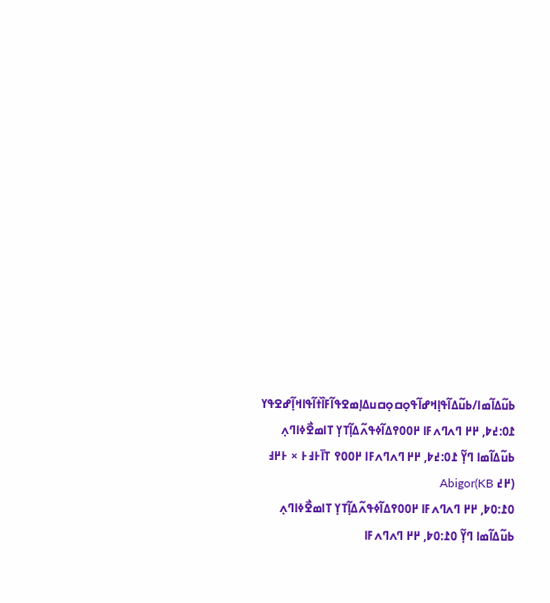ߕߎ߬ߡߊ߬ߘߊ/ߕߎ߬ߡߊ߬ߟߊ߲ߞߝߊ߬ߟߋ߲ߛߋ߲ߛߎߡߊ߲ߘߐߟߊ߬ߓߊ߰ߙߊ߬ߟߊߞߊ߲߬ߝߐߟߌ
߁߀:߄߈, ߂߂ ߣߍߣߍߓߊ ߂߀߀߉ߡߊ߬ߦߟߍ߬ߡߊ߲߬ߠߌ߲ ߠߊߘߐ߯ߦߊߣߍ߲ ߕߎ߬ߡߊ߬ߘߊ ߣߌ߲߬ ߁߀:߄߈, ߂߂ ߣߍߣߍߓߊ ߂߀߀߉ ߠߊ߫߅߃߅ × ߅߂߃ (߂߄ KB)Abigor
߀߁:߀߈, ߂߂ ߣߍߣߍߓߊ ߂߀߀߉ߡߊ߬ߦߟߍ߬ߡߊ߲߬ߠߌ߲ ߠߊߘߐ߯ߦߊߣߍ߲ ߕߎ߬ߡߊ߬ߘߊ ߣߌ߲߬ ߀߁:߀߈, ߂߂ ߣߍߣߍߓߊ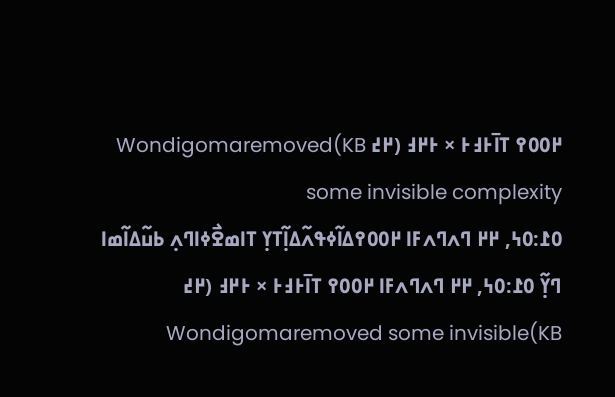߂߀߀߉ ߠߊ߫߅߃߅ × ߅߂߃ (߂߄ KB)Wondigomaremoved some invisible complexity
߀߁:߀߆, ߂߂ ߣߍߣߍߓߊ ߂߀߀߉ߡߊ߬ߦߟߍ߬ߡߊ߲߬ߠߌ߲ ߠߊߘߐ߯ߦߊߣߍ߲ ߕߎ߬ߡߊ߬ߘߊ ߣߌ߲߬ ߀߁:߀߆, ߂߂ ߣߍߣߍߓߊ ߂߀߀߉ ߠߊ߫߅߃߅ × ߅߂߃ (߂߄ KB)Wondigomaremoved some invisible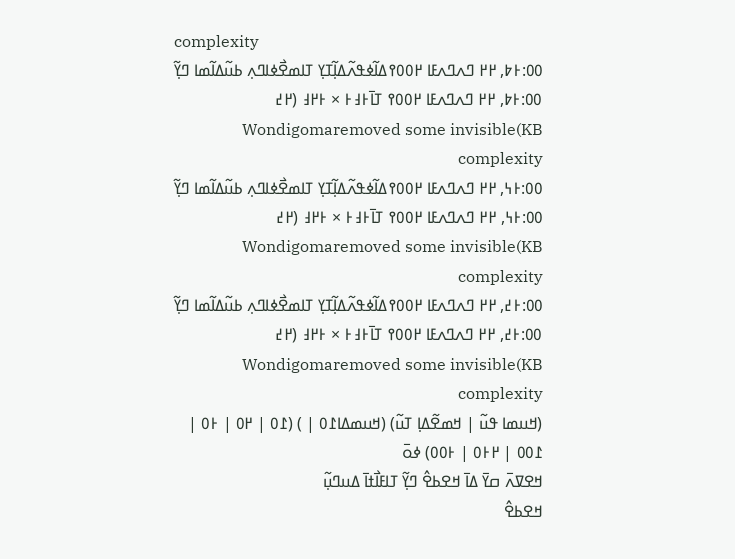complexity
߀߀:߅߈, ߂߂ ߣߍߣߍߓߊ ߂߀߀߉ߡߊ߬ߦߟߍ߬ߡߊ߲߬ߠߌ߲ ߠߊߘߐ߯ߦߊߣߍ߲ ߕߎ߬ߡߊ߬ߘߊ ߣߌ߲߬ ߀߀:߅߈, ߂߂ ߣߍߣߍߓߊ ߂߀߀߉ ߠߊ߫߅߃߅ × ߅߂߃ (߂߄ KB)Wondigomaremoved some invisible complexity
߀߀:߅߆, ߂߂ ߣߍߣߍߓߊ ߂߀߀߉ߡߊ߬ߦߟߍ߬ߡߊ߲߬ߠߌ߲ ߠߊߘߐ߯ߦߊߣߍ߲ ߕߎ߬ߡߊ߬ߘߊ ߣߌ߲߬ ߀߀:߅߆, ߂߂ ߣߍߣߍߓߊ ߂߀߀߉ ߠߊ߫߅߃߅ × ߅߂߃ (߂߄ KB)Wondigomaremoved some invisible complexity
߀߀:߅߄, ߂߂ ߣߍߣߍߓߊ ߂߀߀߉ߡߊ߬ߦߟߍ߬ߡߊ߲߬ߠߌ߲ ߠߊߘߐ߯ߦߊߣߍ߲ ߕߎ߬ߡߊ߬ߘߊ ߣߌ߲߬ ߀߀:߅߄, ߂߂ ߣߍߣߍߓߊ ߂߀߀߉ ߠߊ߫߅߃߅ × ߅߂߃ (߂߄ KB)Wondigomaremoved some invisible complexity
(ߞߎߘߊ ߟߎ߬ | ߞߘߐ߬ߡߊ߲ ߠߎ߬) (ߞߎߘߡߊ߁߀ | ) (߁߀ | ߂߀ | ߅߀ | ߁߀߀ | ߂߅߀ | ߅߀߀) ߦߋ߫
ߞߐߜߍ߫ ߛߌ߫ ߡߊ߫ ߞߐߕߐ߮ ߣߌ߲߬ ߠߊߓߊ߯ߙߊ߫ ߡߎߣߎ߲߬
ߞߐߕߐ߮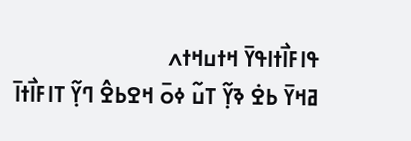ߟߊߓߊ߯ߙߊߟߌ߫ ߞߙߎߞߙߍ
ߥߞߌ߫ ߕߐ߭ ߢߌ߲߬ ߠߎ߬ ߦߋ߫ ߞߐߕߐ߮ ߣߌ߲߬ ߠߊߓߊ߯ߙߊ߫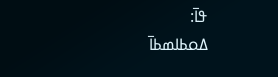ߟߊ߫:
ߡߋߕߊߘߕߊ߫